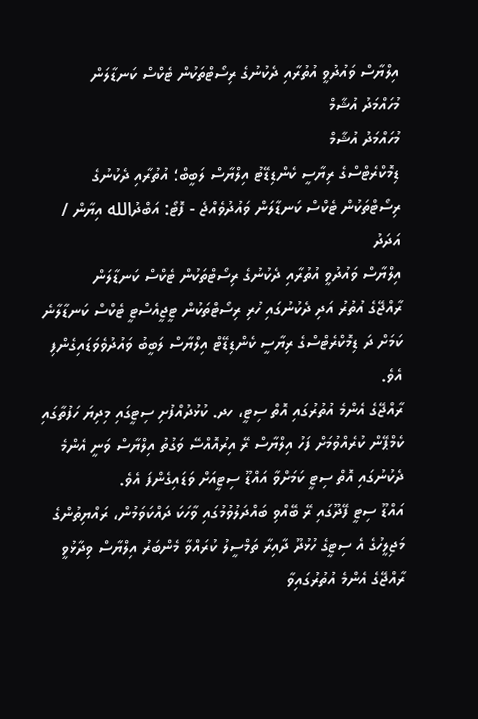އިލްޔާސް ވައުދުވީ އުތުރާއި ދެކުނުގެ ރިސޯޓްތަކުން ޓެކްސް ކަނޑާލަން
މުހައްމަދު އުޝާމް
މުހައްމަދު އުޝާމް
ޑިމޮކްރެޓްސްގެ ރިޔާސީ ކެންޑިޑޭޓު އިލްޔާސް ލަބީބް؛ އުތުރާއި ދެކުނުގެ ރިސޯޓްތަކުން ޓެކްސް ކަނޑާލަން ވައުދުވެއްޖެ - ފޮޓޯ: އަބްދުالله އިޔާން / އަދަދު
އިލްޔާސް ވައުދުވީ އުތުރާއި ދެކުނުގެ ރިސޯޓްތަކުން ޓެކްސް ކަނޑާލަން
ރާއްޖޭގެ އުތުރު އަދި ދެކުނުގައި ހުރި ރިސޯޓްތަކުން ޓީޖީއެސްޓީ ޓެކްސް ކަނޑާލާނެ ކަމަށް ދަ ޑިމޮކްރެޓްސްގެ ރިޔާސީ ކެންޑިޑޭޓް އިލްޔާސް ލަބީބު ވައުދުވެވަޑައިގެންފި އެވެ.
ރާއްޖޭގެ އެންމެ އުތުރުގައި އޮތް ސިޓީ، ހދ. ކުޅުދުއްފުށި ސިޓީގައި މިދިޔަ ހަފުތާގައި ކެމްޕޭން ކުރެއްވުމަށް ފަހު އިލްޔާސް ރޭ އިރުއޮއްސޭ ވަގުތު އިލްޔާސް ވަނީ އެންމެ ދެކުނުގައި އޮތް ސިޓީ ކަމަށްވާ އައްޑޫ ސިޓީއަށް ވަޑައިގެންފަ އެވެ.
އައްޑޫ ސިޓީ ފޭދޫގައި ރޭ ބޭއްވި ބައްދަލުވުމުގައި ވާހަކަ ދައްކަވަމުން، ރައްޔިތުންގެ މަޖިލީހުގެ އެ ސިޓީގެ ހުޅުދޫ ދާއިރާ ތަމްސީލު ކުރައްވާ މެންބަރު އިލްޔާސް ވިދާޅުވީ ރާއްޖޭގެ އެންމެ އުތުރުގައިވާ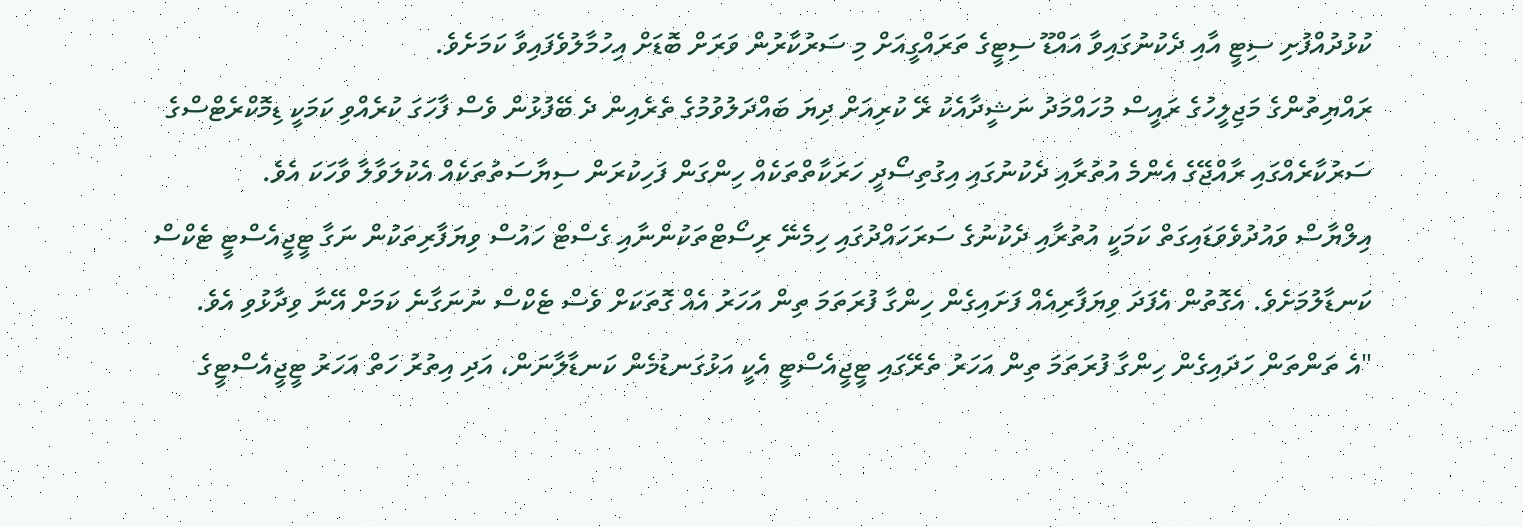ކުޅުދުއްފުށި ސިޓީ އާއި ދެކުނުގައިވާ އައްޑޫ ސިޓީގެ ތަރައްގީއަށް މި ސަރުކާރުން ވަރަށް ބޮޑަށް އިހުމާލުވެފައިވާ ކަމަށެވެ.
ރައްޔިތުންގެ މަޖިލީހުގެ ރައީސް މުހައްމަދު ނަޝީދާއެކު ރޭ ކުރިއަށް ދިޔަ ބައްދަލުވުމުގެ ތެރެއިން ދެ ބޭފުޅުން ވެސް ފާހަގަ ކުރެއްވި ކަމަކީ ޑިމޮކްރެޓްސްގެ ސަރުކާރެއްގައި ރާއްޖޭގެ އެންމެ އުތުރާއި ދެކުނުގައި އިގުތިސޯދީ ހަރަކާތްތަކެއް ހިންގަން ފަހިކުރަން ސިޔާސަތުތަކެއް އެކުލަވާލާ ވާހަކަ އެވެ.
އިލްޔާސް ވައުދުވެވަޑައިގަތް ކަމަކީ އުތުރާއި ދެކުނުގެ ސަރަހައްދުގައި ހިމެނޭ ރިސޯޓްތަކުންނާއި ގެސްޓް ހައުސް ވިޔަފާރިތަކުން ނަގާ ޓީޖީއެސްޓީ ޓެކްސް ކަނޑާލުމަށެވެ. އެގޮތުން އެފަދަ ވިޔަފާރިއެއް ފަށައިގެން ހިންގާ ފުރަތަމަ ތިން އަހަރު އެއް ގޮތަކަށް ވެސް ޓެކްސް ނުނަގާނެ ކަމަށް އޭނާ ވިދާޅުވި އެވެ.
"އެ ތަންތަން ހަދައިގެން ހިންގާ ފުރަތަމަ ތިން އަހަރު ތެރޭގައި ޓީޖީއެސްޓީ އެކީ އަޅުގަނޑުމެން ކަނޑާލާނަން، އަދި އިތުރު ހަތް އަހަރު ޓީޖީއެސްޓީގެ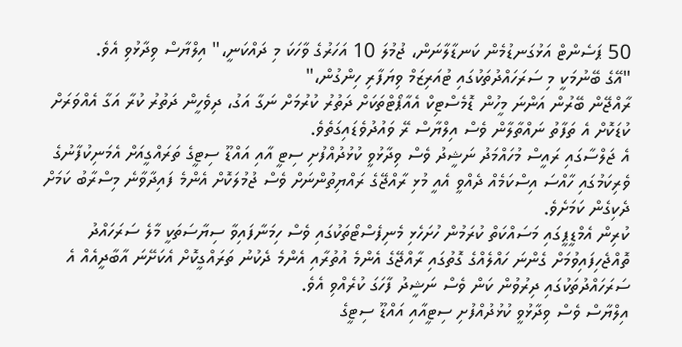50 ޕަސެންޓް އަޅުގަނޑުމެން ކަނޑާލާނަން، ޖުމުލަ 10 އަހަރުގެ ވާހަކަ މި ދައްކަނީ،" އިލްޔާސް ވިދާޅުވި އެވެ.
"އޭގެ ބޭނުމަކީ މި ސަރަހައްދުތަކުގައި ޓުއަރިޒަމް ވިޔަފާރި ހިންގުން،"
ރާއްޖޭން ބޭރުން އަންނަ މީހުން ޑޮމެސްޓިކް އެއާޕޯޓްތަކަށް ދަތުރު ކުރުމަށް ނަގާ އަގު، ދިވެހީން ދަތުރު ކުރާ އަގާ އެއްވަރަށް ކުޑަކޮށް އެ ތަފާތު ނައްތާލާން ވެސް އިލްޔާސް ރޭ ވައުދުވެޑައިގަތެވެ.
އެ ޖަލްސާގައި ރައީސް މުހައްމަދު ނަޝީދު ވެސް ވިދާޅުވީ ކުޅުދުއްފުށި ސިޓީ އާއި އައްޑޫ ސިޓީގެ ތަރައްގީއަށް އެމަނިކުފާނުގެ ވެރިކަމުގައި ހާއްސަ އިސްކަމެއް ދެއްވީ އެއީ މުޅި ރާއްޖޭގެ ރައްޔިތުންނަށް ވެސް ޖުމުލަކޮށް އެންމެ ފައިދާވާނެ މިސްރާބު ކަމަށް ދެކިގެން ކަމަށެވެ.
ކުރިން އެމްޑީޕީގައި މަސައްކަތް ކުރަމުން ހުށަހެޅި މެނިފެސްޓޯތަކުގައި ވެސް ހިމަނާފައިވާ ސިޔާސަތަކީ މާލެ ސަރަހައްދު ތޮއްޖެހިފައިވުމަށް ގެންނަ ހައްލެއްގެ ގޮތުގައި ރާއްޖޭގެ އެންމެ އުތުރާއި އެންމެ ދެކުނު ތަރައްގީކޮށް އެކަށޭނަ އާބާދީއެއް އެ ސަރަހައްދުތަކުގައި ދިރުވުން ކަން ވެސް ނަޝީދު ފާހަގަ ކުރެއްވި އެވެ.
އިލްޔާސް ވެސް ވިދާޅުވީ ކުޅުދުއްފުށި ސިޓީއާއި އައްޑޫ ސިޓީގެ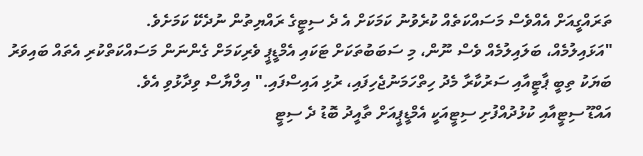ތަރައްގީއަށް އެއްވެސް މަސައްކަތެއް ކުރެވުނު ކަމަކަށް އެ ދެ ސިޓީގެ ރައްޔިތުން ނުދެކޭ ކަމަށެވެ.
"އަޅައިލުމެއް، ބަލައިލުމެއް ވެސް ނޫން، މި ސަބަބުތަކަށް ޓަކައި އެމްޑީޕީ ވެރިކަމަށް ގެންނަން މަސައްކަތްކުރި އެތައް ބައިވަރު ބަޔަކު ތިބީ ޕާޓީއާއި ސަރުކާރާ މެދު ހިތްހަމަނުޖެހިފައި، ރުޅި އައިސްފައި." އިލްޔާސް ވިދާޅުވި އެވެ.
އައްޑޫ ސިޓީއާއި ކުޅުދުއްފުށި ސިޓީއަކީ އެމްޑީޕީއަށް ތާއީދު ބޮޑު ދެ ސިޓީ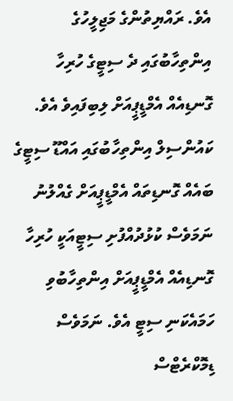އެވެ. ރައްޔިތުންގެ މަޖިލީހުގެ އިންތިހާބުގައި ދެ ސިޓީގެ ހުރިހާ ގޮނޑިއެއް އެމްޑީޕީއަށް ލިބިފައިވެ އެވެ. ކައުންސިލް އިންތިހާބުގައި އައްޑޫ ސިޓީގެ ބައެއް ގޮނޑިތައް އެމްޑީޕީއަށް ގެއްލުނު ނަމަވެސް ކުޅުދުއްފުށި ސިޓީއަކީ ހުރިހާ ގޮނޑިއެއް އެމްޑީޕީއަށް އިންތިހާބުވި ހަމައެކަނި ސިޓީ އެވެ. ނަމަވެސް ޑިމޮކްރެޓްސް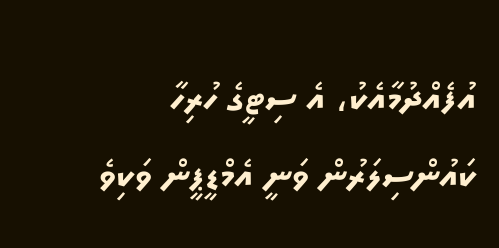އުފެއްދުމާއެކު، އެ ސިޓީގެ ހުރިހާ ކައުންސިލަރުން ވަނީ އެމްޑީޕީން ވަކިވެ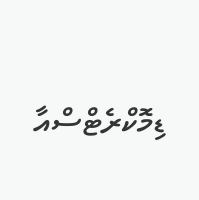ޑިމޮކްރެޓްސްއާ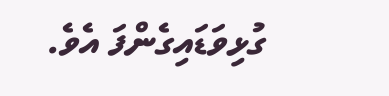ގުޅިވަޑައިގެންފަ އެވެ.